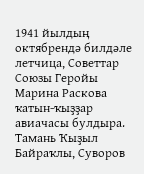1941 йылдың октябрендә билдәле летчица, Советтар Союзы Геройы Марина Раскова ҡатын-ҡыҙҙар авиачасы булдыра. Тамань Ҡыҙыл Байраҡлы, Суворов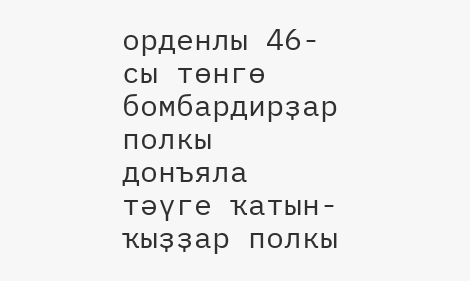орденлы 46-сы төнгө бомбардирҙар полкы донъяла тәүге ҡатын-ҡыҙҙар полкы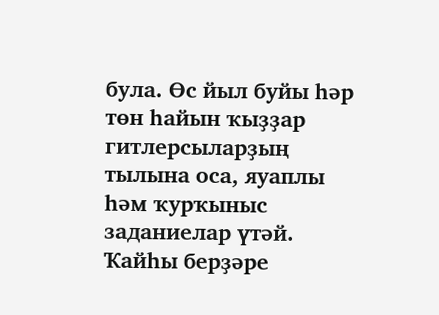була. Өс йыл буйы һәр төн һайын ҡыҙҙар гитлерсыларҙың тылына оса, яуаплы һәм ҡурҡыныс заданиелар үтәй. Ҡайһы берҙәре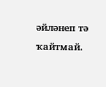әйләнеп тә ҡайтмай.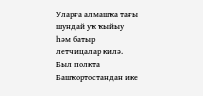Уларға алмашҡа тағы шундай уҡ ҡыйыу һәм батыр летчицалар килә.
Был полкта Башҡортостандан ике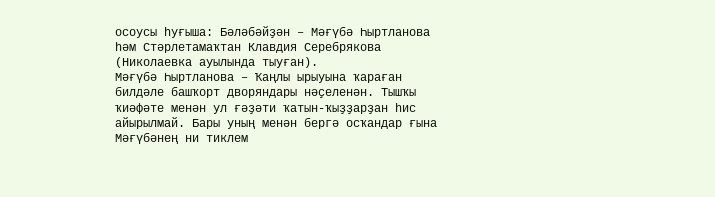осоусы һуғыша: Бәләбәйҙән – Мәғүбә Һыртланова һәм Стәрлетамаҡтан Клавдия Серебрякова (Николаевка ауылында тыуған).
Мәғүбә Һыртланова – Ҡаңлы ырыуына ҡараған билдәле башҡорт дворяндары нәҫеленән. Тышҡы ҡиәфәте менән ул ғәҙәти ҡатын-ҡыҙҙарҙан һис айырылмай. Бары уның менән бергә осҡандар ғына Мәғүбәнең ни тиклем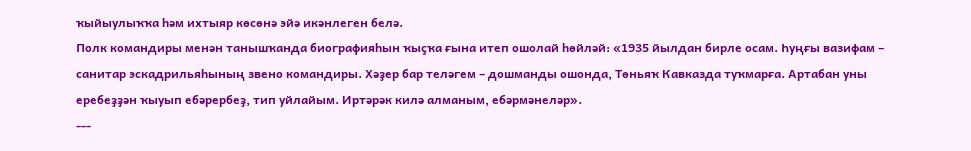ҡыйыулыҡҡа һәм ихтыяр көсөнә эйә икәнлеген белә.
Полк командиры менән танышҡанда биографияһын ҡыҫҡа ғына итеп ошолай һөйләй: «1935 йылдан бирле осам. Һуңғы вазифам – санитар эскадрильяһының звено командиры. Хәҙер бар теләгем – дошманды ошонда, Төньяҡ Кавказда туҡмарға. Артабан уны еребеҙҙән ҡыуып ебәрербеҙ, тип уйлайым. Иртәрәк килә алманым, ебәрмәнеләр».
---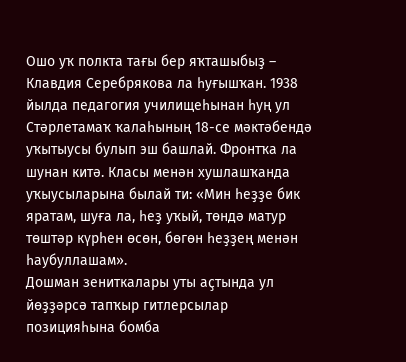Ошо уҡ полкта тағы бер яҡташыбыҙ – Клавдия Серебрякова ла һуғышҡан. 1938 йылда педагогия училищеһынан һуң ул Стәрлетамаҡ ҡалаһының 18-се мәктәбендә уҡытыусы булып эш башлай. Фронтҡа ла шунан китә. Класы менән хушлашҡанда уҡыусыларына былай ти: «Мин һеҙҙе бик яратам, шуға ла, һеҙ уҡый, төндә матур төштәр күрһен өсөн, бөгөн һеҙҙең менән һаубуллашам».
Дошман зениткалары уты аҫтында ул йөҙҙәрсә тапҡыр гитлерсылар позицияһына бомба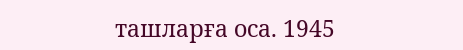ташларға оса. 1945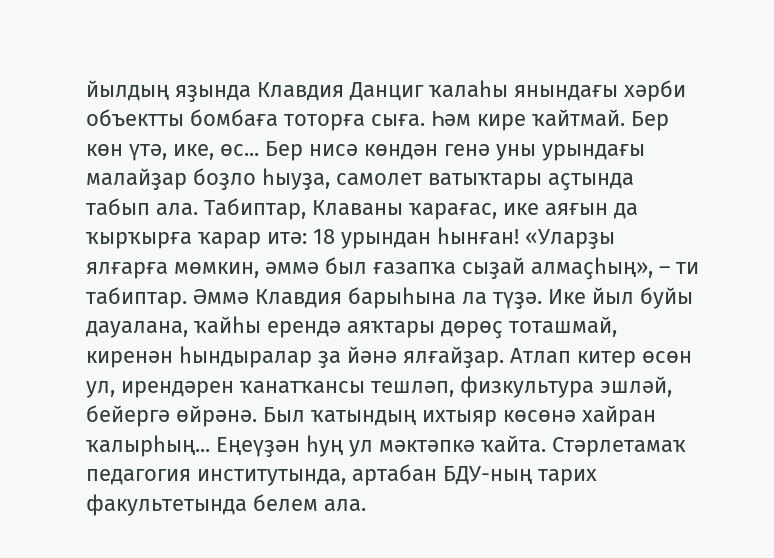йылдың яҙында Клавдия Данциг ҡалаһы янындағы хәрби объектты бомбаға тоторға сыға. Һәм кире ҡайтмай. Бер көн үтә, ике, өс... Бер нисә көндән генә уны урындағы малайҙар боҙло һыуҙа, самолет ватыҡтары аҫтында табып ала. Табиптар, Клаваны ҡарағас, ике аяғын да ҡырҡырға ҡарар итә: 18 урындан һынған! «Уларҙы ялғарға мөмкин, әммә был ғазапҡа сыҙай алмаҫһың», – ти табиптар. Әммә Клавдия барыһына ла түҙә. Ике йыл буйы дауалана, ҡайһы ерендә аяҡтары дөрөҫ тоташмай, киренән һындыралар ҙа йәнә ялғайҙар. Атлап китер өсөн ул, ирендәрен ҡанатҡансы тешләп, физкультура эшләй, бейергә өйрәнә. Был ҡатындың ихтыяр көсөнә хайран ҡалырһың... Еңеүҙән һуң ул мәктәпкә ҡайта. Стәрлетамаҡ педагогия институтында, артабан БДУ-ның тарих факультетында белем ала.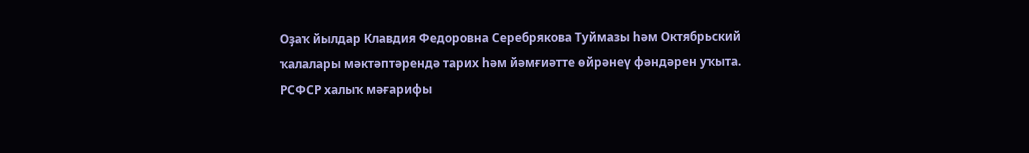Оҙаҡ йылдар Клавдия Федоровна Серебрякова Туймазы һәм Октябрьский ҡалалары мәктәптәрендә тарих һәм йәмғиәтте өйрәнеү фәндәрен уҡыта. РСФСР халыҡ мәғарифы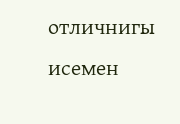отличнигы исемен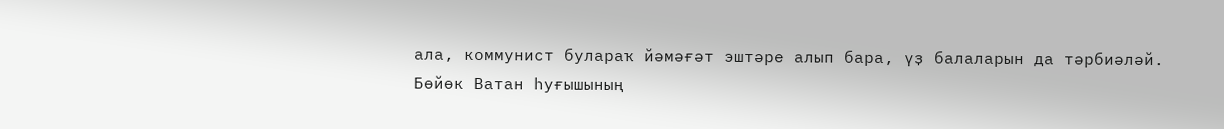ала, коммунист булараҡ йәмәғәт эштәре алып бара, үҙ балаларын да тәрбиәләй.
Бөйөк Ватан һуғышының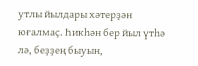утлы йылдары хәтерҙән юғалмаҫ. Һикһән бер йыл үтһә лә, беҙҙең быуын,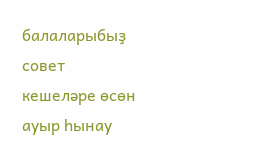балаларыбыҙ совет кешеләре өсөн ауыр һынау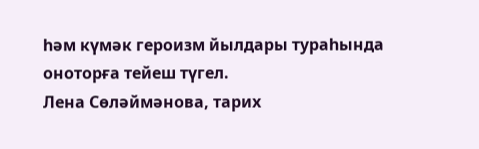һәм күмәк героизм йылдары тураһында оноторға тейеш түгел.
Лена Сөләймәнова, тарих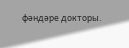фәндәре докторы.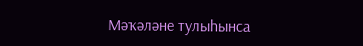Мәҡәләне тулыһынса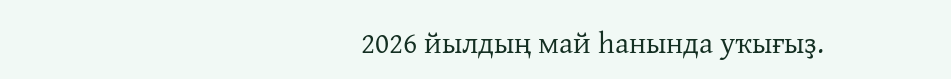2026 йылдың май һанында уҡығыҙ.